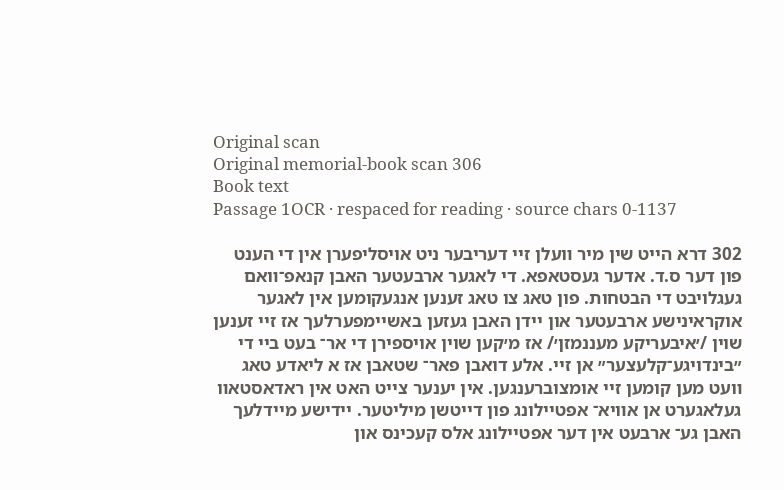Original scan
Original memorial-book scan 306
Book text
Passage 1OCR · respaced for reading · source chars 0-1137

302 דרא הײט שין מיר װעלן זײ דעריבער ניט אויסליפערן אין די הענט פון דער ס.ד. אדער געסטאפא. די לאגער ארבעטער האבן קנאפ־װאם געגלויבט די הבטחות. פון טאג צו טאג זענען אנגעקומען אין לאגער אוקראינישע ארבעטער און ײדן האבן געזען באשײמפערלעך אז זײ זענען שוין /׳איבעריקע מעננמזן׳/ אז מ׳קען שוין אויספירן די אר־ בעט ביי די ״בינדויגע־קלעצער״ אן זײ. אלע דואבן פאר־ שטאבן אז א ליאדע טאג װעט מען קומען זײ אומצוברענגען. אין יענער צײט האט אין ראדאסטאװ געלאגערט אן אװיא־ אפטײלונג פון דײטשן מיליטער. ײדישע מײדלעך האבן גע־ ארבעט אין דער אפטײלונג אלס קעכינס און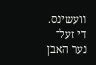װעשינס. די זעל־ נער האבן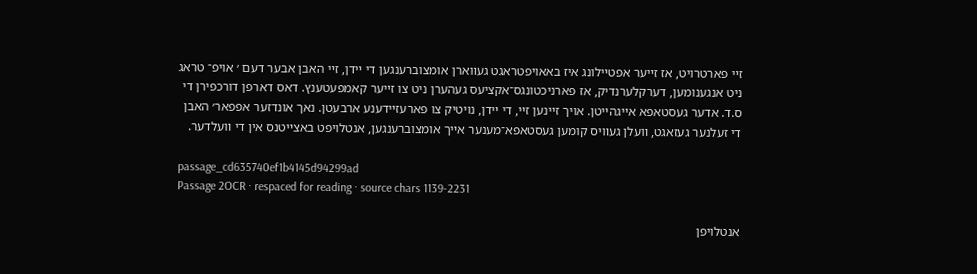זײ פארטרויט, אז זײער אפטײלונג איז באאויפטראגט געװארן אומצוברענגען די ײדן, זײ האבן אבער דעם ׳ אויפ־ טראג ניט אנגענומען, דערקלערנדיק, אז פארניכטונגס־אקציעס געהערן ניט צו זײער קאמפעטענץ. דאס דארפן דורכפירן די ס.ד. אדער געסטאפא אײגהײטן. אויך זײנען זײ, די ײדן, נויטיק צו פארעזײדענע ארבעטן. נאך אונדזער אפפאר׳ האבן די זעלנער געזאגט, װעלן געװיס קומען געסטאפא־מענער אײך אומצוברענגען, אנטלויפט באצײטנס אין די װעלדער.

passage_cd635740ef1b4145d94299ad
Passage 2OCR · respaced for reading · source chars 1139-2231

אנטלויפן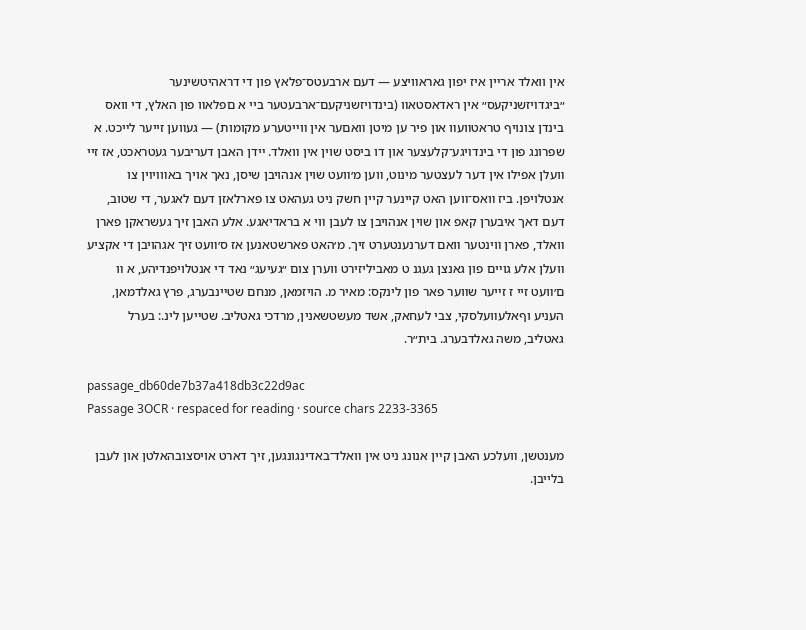אין וואלד ארײן איז יפון גאראװיצע — דעם ארבעטס־פלאץ פון די דראהיטשינער ״ביגדױזשניקעס״ אין ראדאסטאװ (בינדױזשניקעם־ארבעטער ביי א םפלאװ פון האלץ, די וואס בינדן צונויף טראטװעװ און פיר ען מיטן װאםער אין װײטערע מקומות) — געװען זייער לײכט. א שפרונג פון די בינדױגע־קלעצער און דו ביסט שוין אין װאלד. ײדן האבן דעריבער געטראכט, אז זיי װעלן אפילו אין דער לעצטער מינוט, װען מ׳װעט שוין אנהויבן שיסן, נאך אויך באװױױן צו אנטלויפן. ביז װאס־װען האט קיינער קיין חשק ניט געהאט צו פארלאזן דעם לאגער, די שטוב, דעם דאך איבערן קאפ און שוין אנהויבן צו לעבן װי א בראדיאגע. אלע האבן זיך געשראקן פארן װאלד, פארן װינטער װאם דערנענטערט זיך. מ׳האט פארשטאנען אז ס׳װעט זיך אגהויבן די אקציע װעלן אלע גוײם פון גאנצן געגנ ט מאביליזירט װערן צום ״געיעג״ נאד די אנטלויפנדיהע, א װ ם׳װעט זיי ז זײער שװער פאר פון לינקס: מאיר מ. הויזמאן, מנחם שטײנבערג, פרץ גאלדמאן, העניע וףאלעװעלסקי, צבי לעחאק, אשד מעשטשאנין, מרדכי גאטליב. שטײען לינ.: בערל גאטליב, משה גאלדבערג. בית״ר.

passage_db60de7b37a418db3c22d9ac
Passage 3OCR · respaced for reading · source chars 2233-3365

מענטשן, װעלכע האבן קײן אנונג ניט אין װאלד־באדינגונגען, זיך דארט אויסצובהאלטן און לעבן בלייבן.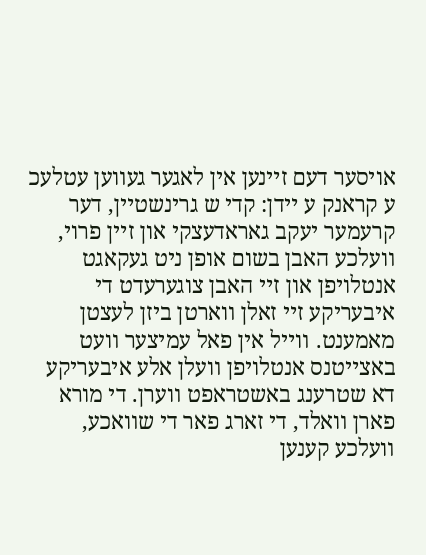אויסער דעם זײנען אין לאגער געװען עטלעכ ע קראנק ע ײדן: קדי ש גרינשטײן, דער קרעמער יעקב גאראדעצקי און זײן פרוי, װעלכע האבן בשום אופן ניט געקאגט אנטלויפן און זײ האבן צוגערעדט די איבעריקע זײ זאלן װארטן ביזן לעצטן מאמענט. װײל אין פאל עמיצער װעט באצײטנס אנטלויפן װעלן אלע איבעריקע דא שטרענג באשטראפט װערן. די מורא פארן װאלד, די זארג פאר די שװאכע, װעלכע קענען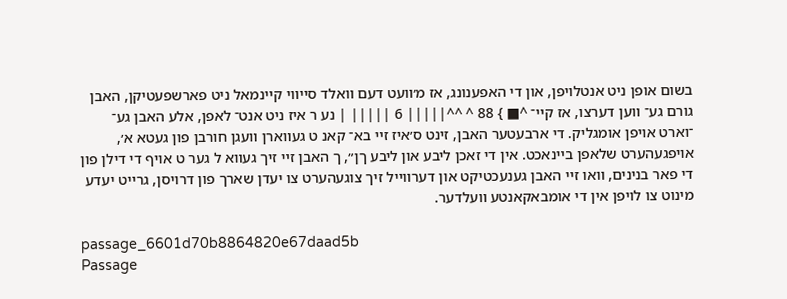בשום אופן ניט אנטלויפן, און די האפענונג, אז מ׳װעט דעם װאלד סײװי קײנמאל ניט פארשפעטיקן, האבן גורם גע־ װען דערצו, אז קײ־ ^■ } 88 ^ ^^||||| 6 ||||| | נע ר איז ניט אנט־ לאפן, אלע האבן גע־ ־וארט אויפן אומגליק. די ארבעטער האבן, זינט ס׳איז זײ בא־ קאנ ט געװארן װעגן חורבן פון געטא א׳, אויפגעהערט שלאפן בײנאכט. אין די זאכן ליבע און ליבע ךן״, ך האבן זײ זיך געװא ל גער ט אויף די דילן פון די פאר בנינים, װאו זײ האבן גענעכטיקט און דערװײל זיך צוגעהערט צו יעדן שארך פון דרויסן, גרײט יעדע מינוט צו לויפן אין די אומבאקאנטע װעלדער.

passage_6601d70b8864820e67daad5b
Passage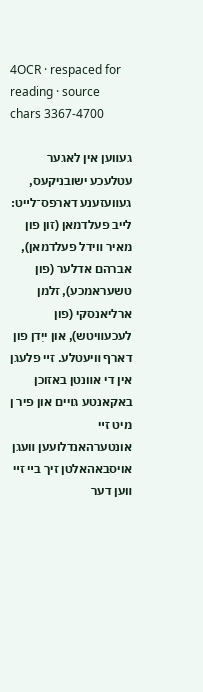4OCR · respaced for reading · source chars 3367-4700

געװען אין לאגער עטלעכע ישובניקעס, געװעזענע דארפס־לײט: לײב פעלדמאן (זון פון מאיר װידל פעלדמאן), אברהם אדלער (פון טשעראמכע), זלמן ארליאנסקי (פון לעכעװיטש), און ייִדן פון דארף װיעטלע. זײ פלעגן אין די אװנטן באזוכן באקאנטע גױים און פיר ן מיט זײ אונטערהאנדלועען װעגן אויסבאהאלטן זיך בײ זײ װען דער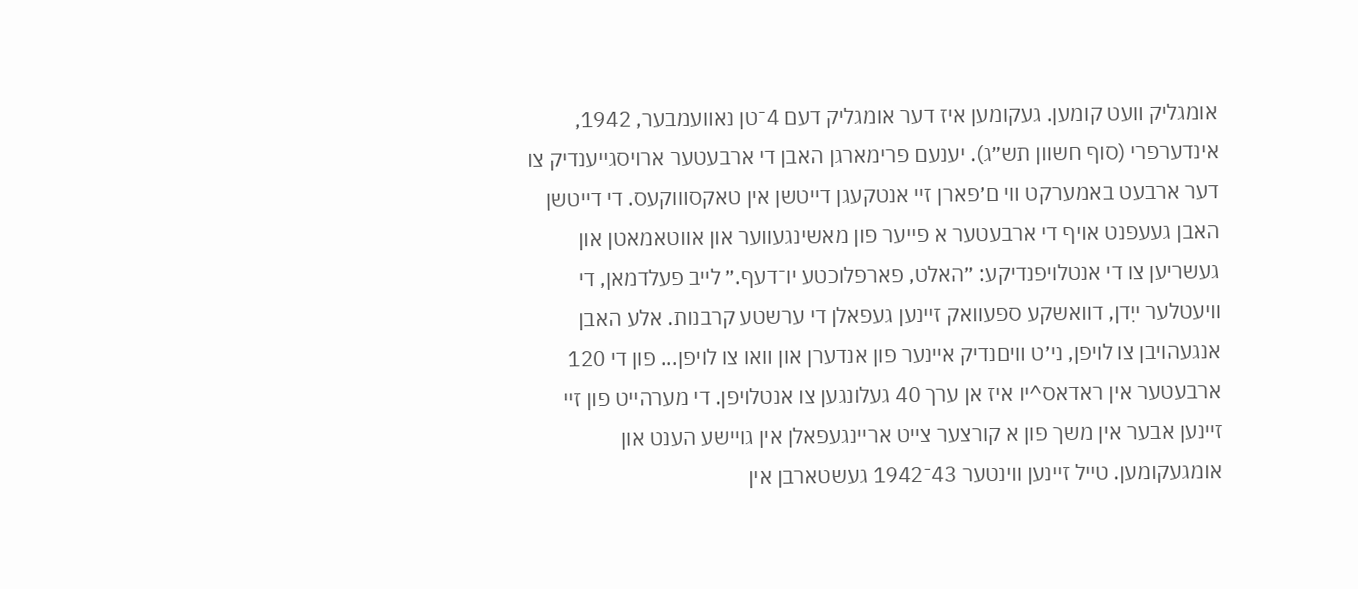אומגליק װעט קומען. געקומען איז דער אומגליק דעם 4־טן נאװעמבער, 1942, אינדערפרי (סוף חשװן תש״ג). יענעם פרימארגן האבן די ארבעטער ארויסגײענדיק צו דער ארבעט באמערקט װי ם׳פארן זײ אנטקעגן דײטשן אין טאקסװוקעס. די דײטשן האבן געעפנט אױף די ארבעטער א פײער פון מאשינגעװער און אװטאמאטן און געשריען צו די אנטלויפנדיקע: ״האלט, פארפלוכטע יו־דעף.״ לײב פעלדמאן, די װיעטלער ייִדן, דװאשקע ספעװאק זײנען געפאלן די ערשטע קרבנות. אלע האבן אנגעהויבן צו לויפן, ני׳ט װיםנדיק איינער פון אנדערן און װאו צו לויפן... פון די 120 ארבעטער אין ראדאס^יו איז אן ערך 40 געלונגען צו אנטלויפן. די מערהײט פון זײ זײנען אבער אין משך פון א קורצער צײט ארײנגעפאלן אין גױישע הענט און אומגעקומען. טייל זײנען װינטער 43־1942 געשטארבן אין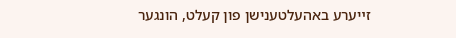זײערע באהעלטענישן פון קעלט, הונגער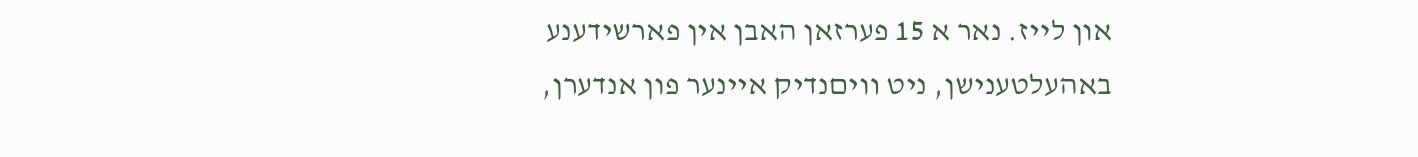און לײז. נאר א 15 פערזאן האבן אין פארשידענע באהעלטענישן, ניט װיםנדיק איינער פון אנדערן,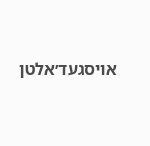אויסגעד׳אלטן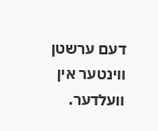דעם ערשטן װינטער אין װעלדער.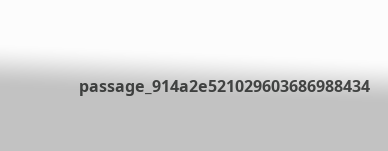passage_914a2e521029603686988434